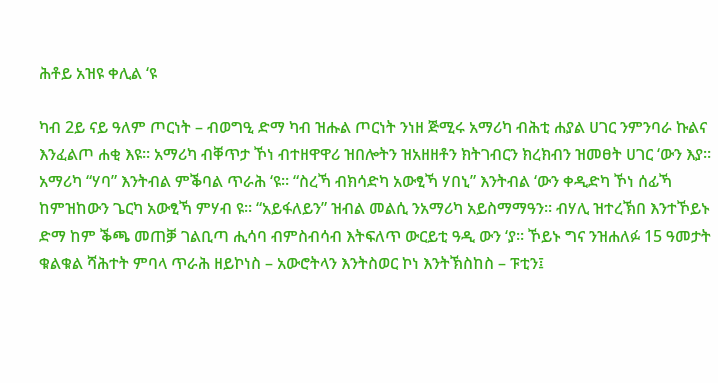ሕቶይ አዝዩ ቀሊል ‘ዩ

ካብ 2ይ ናይ ዓለም ጦርነት – ብወግዒ ድማ ካብ ዝሑል ጦርነት ንነዘ ጅሚሩ አማሪካ ብሕቲ ሐያል ሀገር ንምንባራ ኩልና እንፈልጦ ሐቂ እዩ። አማሪካ ብቐጥታ ኾነ ብተዘዋዋሪ ዝበሎትን ዝአዘዘቶን ክትገብርን ክረክብን ዝመፀት ሀገር ‘ውን እያ። አማሪካ “ሃባ” እንትብል ምቕባል ጥራሕ ‘ዩ። “ስረኻ ብክሳድካ አውፂኻ ሃበኒ” እንትብል ‘ውን ቀዲድካ ኾነ ሰፊኻ ከምዝከውን ጌርካ አውፂኻ ምሃብ ዩ። “አይፋለይን” ዝብል መልሲ ንአማሪካ አይስማማዓን። ብሃሊ ዝተረኽበ እንተኾይኑ ድማ ከም ቕጫ መጠቓ ገልቢጣ ሒሳባ ብምስብሳብ እትፍለጥ ውርይቲ ዓዲ ውን ‘ያ። ኾይኑ ግና ንዝሐለፉ 15 ዓመታት ቁልቁል ሻሕተት ምባላ ጥራሕ ዘይኮነስ – አውሮትላን እንትስወር ኮነ እንትኽስከስ – ፑቲን፤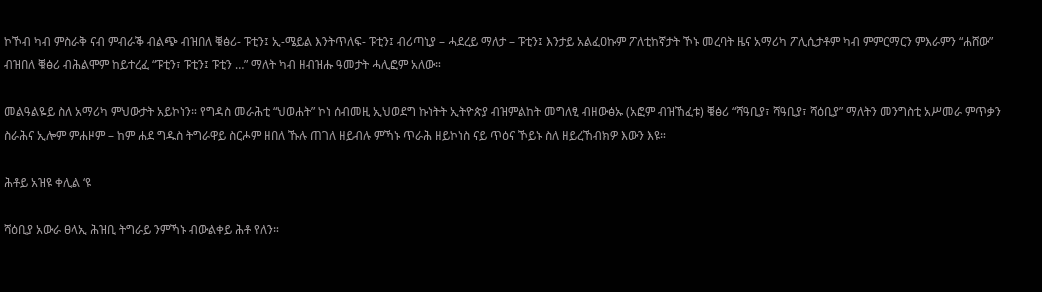ኮኾብ ካብ ምስራቅ ናብ ምብራቕ ብልጭ ብዝበለ ቑፅሪ- ፑቲን፤ ኢ-ሜይል እንትጥለፍ- ፑቲን፤ ብሪጣኒያ – ሓደረይ ማለታ – ፑቲን፤ እንታይ አልፈዐኩም ፖለቲከኛታት ኾኑ መረባት ዜና አማሪካ ፖሊሲታቶም ካብ ምምርማርን ምእራምን “ሐሸው” ብዝበለ ቑፅሪ ብሕልሞም ከይተረፈ “ፑቲን፣ ፑቲን፤ ፑቲን …” ማለት ካብ ዘብዝሑ ዓመታት ሓሊፎም አለው።

መልዓልዬይ ስለ አማሪካ ምህውታት አይኮነን። የግዳስ መራሕቲ “ህወሐት” ኮነ ሰብመዚ ኢህወደግ ኩነትት ኢትዮጵያ ብዝምልከት መግለፂ ብዘውፅኡ (አፎም ብዝኸፈቱ) ቑፅሪ “ሻዓቢያ፣ ሻዓቢያ፣ ሻዕቢያ” ማለትን መንግስቲ አሥመራ ምጥቃን ስራሕና ኢሎም ምሐዞም – ከም ሐደ ግዱስ ትግራዋይ ስርሖም ዘበለ ኹሉ ጠገለ ዘይብሉ ምኻኑ ጥራሕ ዘይኮነስ ናይ ጥዕና ኾይኑ ስለ ዘይረኸብክዎ እውን እዩ።

ሕቶይ አዝዩ ቀሊል ‘ዩ

ሻዕቢያ አውራ ፀላኢ ሕዝቢ ትግራይ ንምኻኑ ብውልቀይ ሕቶ የለን።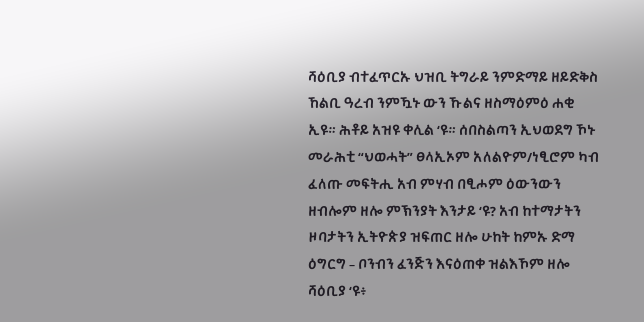ሻዕቢያ ብተፈጥርኡ ህዝቢ ትግራይ ንምድማይ ዘይድቅስ ኸልቢ ዓረብ ንምዃኑ ውን ኹልና ዘስማዕምዕ ሐቂ ኢዩ። ሕቶይ አዝዩ ቀሊል ‘ዩ። ሰበስልጣን ኢህወደግ ኾኑ መራሕቲ “ህወሓት” ፀላኢኦም አለልዮም/ነፂሮም ካብ ፈለጡ መፍትሒ አብ ምሃብ በፂሖም ዕውንውን ዘብሎም ዘሎ ምኽንያት እንታይ ‘ዩ? አብ ከተማታትን ዞባታትን ኢትዮጵያ ዝፍጠር ዘሎ ሁከት ከምኡ ድማ ዕግርግ – ቦንብን ፈንጅን እናዕጠቀ ዝልእኾም ዘሎ ሻዕቢያ ‘ዩ፥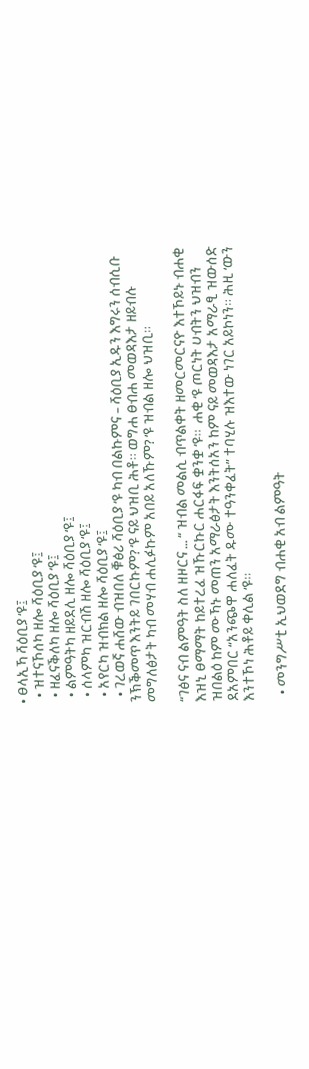• ፀላኢኻ ሻዕቢያ ‘ዩ፤
  • ዝተናኾሰካ ዘሎ ሻዕቢያ ‘ዩ፤
  • ዘፈናቕለካ ዘሎ ሻዕቢያ ‘ዩ፤
  • ልምዓትካ ዘይደሊ ዘሎ ሻዕቢያ ‘ዩ፤
  • ሰላምካ ዝርብሽ ዘሎ ሻዕቢያ ‘ዩ፤
  • አየርካ ዝብክል ዘሎ ሻዕቢያ ‘ዩ፤
  • ገረወኛ ሐሸው ብዝበለ ቑፅሪ ሻዕቢያ ‘ዩ ካብ በልኩምና – ሻዕቢያ ኢዱን እግሩን ሰብሲቡ ንኽቕመጥ እንትይ ገበርኩም? ‘ዩ ናይ ህዝቢ ሕቶ። ወግሐ ፀብሐ መወዳእታ ዘይብሉ መግለፅታት ካብ መሃብ ሐሊፉኩም አበይ አለኹም? ‘ዩ ዝብል ዘሎ ህዝቢ።

“ገፅና ናብ ልምዓት ስለ ዘዞርና … “ ዝብል መልሲ ብጥልቀት ዘመርመርናዮ እተኾይኑ ብሐቂ እዝኒ ፀማማት ከይተረፈ ዝኹርኩር ሐርፋፍ ቋንቋ ‘ዩ።  ሐቂ ‘ዩ ጦርነት ሀብትን ህዝብን ዝበልዕ ከም ሙኻኑ መጠን አማራፅታት እንትሰአን ከም ናይ መወዳእታ አማራፂ ዝውሰድ ደአምበር “አንጭዋ ሐለፈት ዱሙ ተዓንቀፈት” ተባሂሉ ዝእተው ነገር አይኮነን። ሕዚ ‘ውን  እንተኾነ ሕቶይ ቀሊል ‘ዩ።

  • መንግሥቲ ኢህወደግ ብሐቂ አብ ልምዓት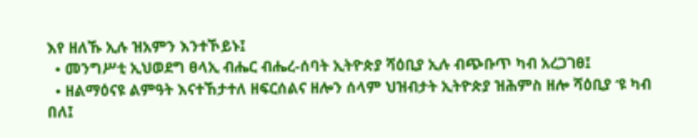እየ ዘለኹ ኢሉ ዝአምን እንተኾይኑ፤
  • መንግሥቲ ኢህወደግ ፀላኢ ብሔር ብሔረ-ሰባት ኢትዮጵያ ሻዕቢያ ኢሉ ብጭቡጥ ካብ አረጋገፀ፤
  • ዘልማዕናዩ ልምዓት እናተኸታተለ ዘፍርሰልና ዘሎን ሰላም ህዝብታት ኢትዮጵያ ዝሕምስ ዘሎ ሻዕቢያ ‘ዩ ካብ በለ፤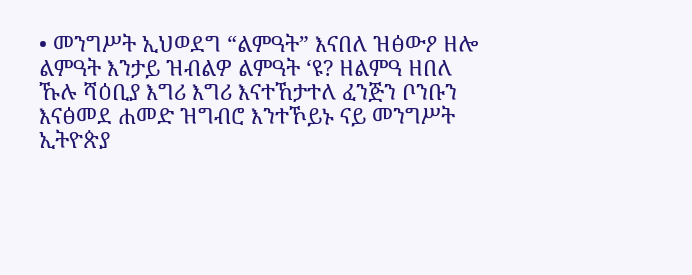• መንግሥት ኢህወደግ “ልምዓት” እናበለ ዝፅውዖ ዘሎ ልምዓት እንታይ ዝብልዎ ልምዓት ‘ዩ? ዘልምዓ ዘበለ ኹሉ ሻዕቢያ እግሪ እግሪ እናተኸታተለ ፈንጅን ቦንቡን እናፅመደ ሐመድ ዝግብሮ እንተኾይኑ ናይ መንግሥት ኢትዮጵያ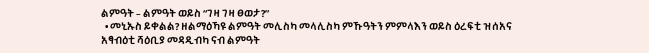ልምዓት – ልምዓት ወይስ “ገዛ ገዛ ፀወታ?”
  • መኒኡስ ይቀልል? ዘልማዕኻዩ ልምዓት መሊስካ መላሊስካ ምኹዓትን ምምላእን ወይስ ዕረፍቲ ዝሰአና አፃብዕቲ ሻዕቢያ መዳዲብካ ናብ ልምዓት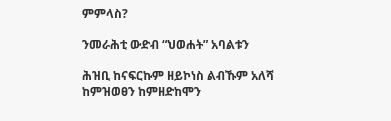ምምላስ?

ንመራሕቲ ውድብ “ህወሐት” አባልቱን

ሕዝቢ ከናፍርኩም ዘይኮነስ ልብኹም አለሻ ከምዝወፀን ከምዘድከሞን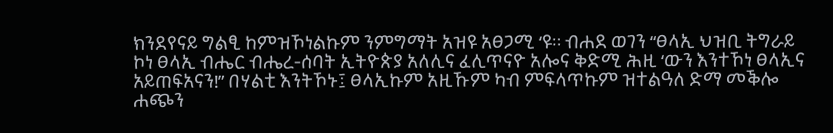ክንደየናይ ግልፂ ከምዝኾነልኩም ንምግማት አዝዩ አፀጋሚ ‘ዩ። ብሐደ ወገን “ፀላኢ ህዝቢ ትግራይ ኮነ ፀላኢ ብሔር ብሔረ-ሰባት ኢትዮጵያ አለሊና ፈሊጥናዮ አሎና ቅድሚ ሕዚ ‘ውን እንተኾነ ፀላኢና አይጠፍአናን!” በሃልቲ እንትኾኑ፤ ፀላኢኩም አዚኹም ካብ ምፍላጥኩም ዝተልዓለ ድማ መቕሎ ሐጭን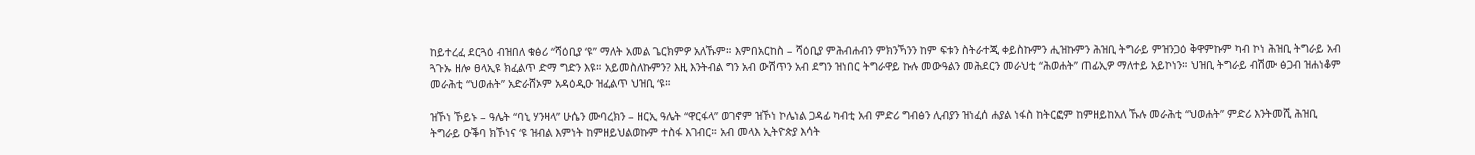ከይተረፈ ደርጓዕ ብዝበለ ቁፅሪ “ሻዕቢያ ‘ዩ” ማለት አመል ጌርክምዎ አለኹም። እምበአርከስ – ሻዕቢያ ምሕብሐብን ምክንኻንን ከም ፍቱን ስትራተጂ ቀይስኩምን ሒዝኩምን ሕዝቢ ትግራይ ምዝንጋዕ ቅዋምኩም ካብ ኮነ ሕዝቢ ትግራይ አብ ጓጉኡ ዘሎ ፀላኢዩ ክፈልጥ ድማ ግድን እዩ። አይመስለኩምን? እዚ እንትብል ግን አብ ውሽጥን አብ ደግን ዝነበር ትግራዋይ ኩሉ መውዓልን መሕደርን መራህቲ “ሕወሐት” ጠፊኢዎ ማለተይ አይኮነን። ህዝቢ ትግራይ ብሽሙ ፅጋብ ዝሐነቆም መራሕቲ “ህወሐት” አድራሸኦም አዳዕዲዑ ዝፈልጥ ህዝቢ ‘ዩ።

ዝኾነ ኾይኑ – ዓሌት “ባኒ ሃንዛላ” ሁሴን ሙባረክን – ዘርኢ ዓሌት “ዋርፋላ” ወገኖም ዝኾነ ኮሌነል ጋዳፊ ካብቲ አብ ምድሪ ግብፅን ሊብያን ዝነፈሰ ሐያል ነፋስ ከትርፎም ከምዘይከአለ ኹሉ መራሕቲ “ህወሐት” ምድሪ እንትመሺ ሕዝቢ ትግራይ ዑቕባ ክኾነና ‘ዩ ዝብል እምነት ከምዘይህልወኩም ተስፋ እገብር። አብ መላእ ኢትዮጵያ እሳት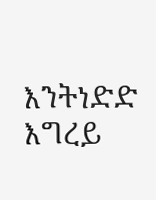እንትነድድ እግረይ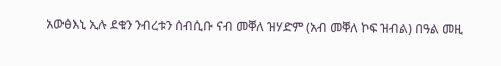አውፅእኒ ኢሉ ደቁን ንብረቱን ሰብሲቡ ናብ መቐለ ዝሃድም (አብ መቐለ ኮፍ ዝብል) በዓል መዚ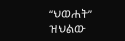“ህወሐት” ዝህልው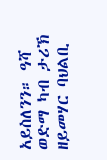አይስለንን። ዓሻ ወድማ ካብ ታሪኽ ዘይመሃር ባህልቢ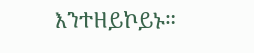እንተዘይኮይኑ።